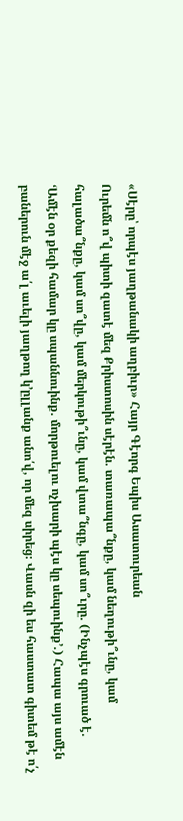«Սէրը՝ որպէս յաղթանակի աղբիւր» Հայր Գէորգ Եպիս Ասատուրեան
Ուրեմն ո՞վ պիտի զատէ մեզ Քրիստոսին սէրէն. տառապա՞նքը, կամ նեղութի՞ւնը, կամ հալածա՞նքը, կամ սո՞վը, կամ մերկութի՞ւնը, կամ վտա՞նգը, կամ սո՞ւրը. (Ինչպէս գրուած է. ‘Ամէն օր քեզի համար կը սպաննուինք. մորթուելու ոչխարի պէս կը սեպուինք’.) Հապա այս ամէն բաներուն մէջ ա՛լ աւելի յաղթող կ՚ըլլանք անո՛վ, որ մեզ սիրեց։ Վասն զի ես հաստատ գիտեմ թէ ո՛չ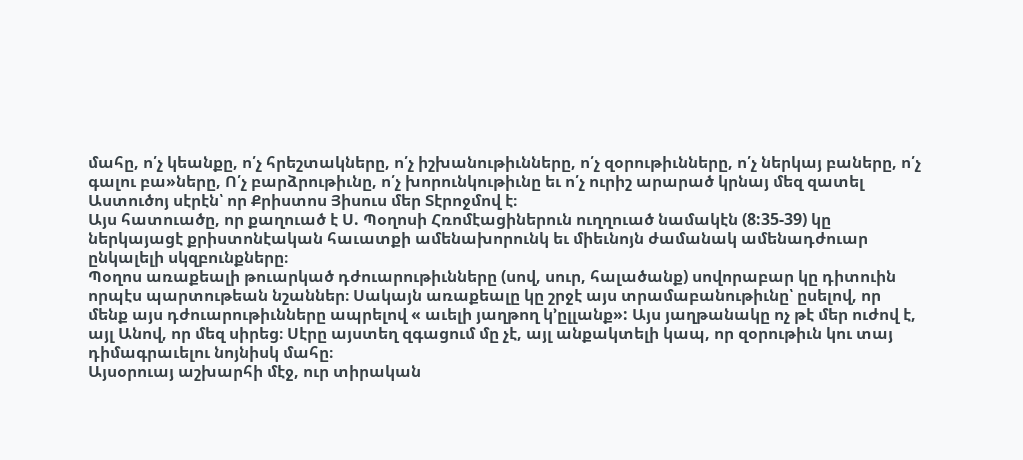մահը, ո՛չ կեանքը, ո՛չ հրեշտակները, ո՛չ իշխանութիւնները, ո՛չ զօրութիւնները, ո՛չ ներկայ բաները, ո՛չ գալու բա»ները, Ո՛չ բարձրութիւնը, ո՛չ խորունկութիւնը եւ ո՛չ ուրիշ արարած կրնայ մեզ զատել Աստուծոյ սէրէն՝ որ Քրիստոս Յիսուս մեր Տէրոջմով է։
Այս հատուածը, որ քաղուած է Ս. Պօղոսի Հռոմէացիներուն ուղղուած նամակէն (8:35-39) կը ներկայացէ քրիստոնէական հաւատքի ամենախորունկ եւ միեւնոյն ժամանակ ամենադժուար ընկալելի սկզբունքները։
Պօղոս առաքեալի թուարկած դժուարութիւնները (սով, սուր, հալածանք) սովորաբար կը դիտուին որպէս պարտութեան նշաններ։ Սակայն առաքեալը կը շրջէ այս տրամաբանութիւնը՝ ըսելով, որ մենք այս դժուարութիւնները ապրելով « աւելի յաղթող կ՚ըլլանք»: Այս յաղթանակը ոչ թէ մեր ուժով է, այլ Անով, որ մեզ սիրեց։ Սէրը այստեղ զգացում մը չէ, այլ անքակտելի կապ, որ զօրութիւն կու տայ դիմագրաւելու նոյնիսկ մահը։
Այսօրուայ աշխարհի մէջ, ուր տիրական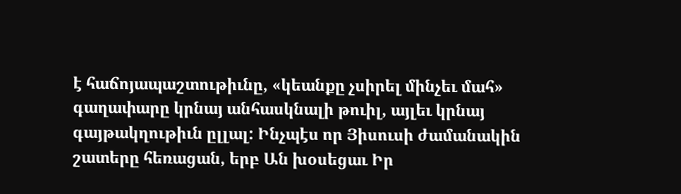է հաճոյապաշտութիւնը, «կեանքը չսիրել մինչեւ մահ» գաղափարը կրնայ անհասկնալի թուիլ, այլեւ կրնայ գայթակղութիւն ըլլալ: Ինչպէս որ Յիսուսի ժամանակին շատերը հեռացան, երբ Ան խօսեցաւ Իր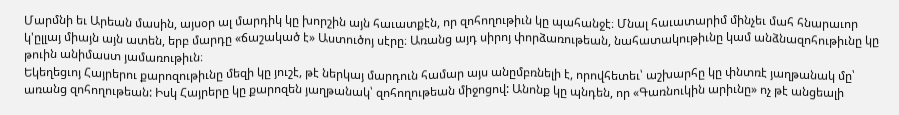Մարմնի եւ Արեան մասին, այսօր ալ մարդիկ կը խորշին այն հաւատքէն, որ զոհողութիւն կը պահանջէ։ Մնալ հաւատարիմ մինչեւ մահ հնարաւոր կ'ըլլայ միայն այն ատեն, երբ մարդը «ճաշակած է» Աստուծոյ սէրը։ Առանց այդ սիրոյ փորձառութեան, նահատակութիւնը կամ անձնազոհութիւնը կը թուին անիմաստ յամառութիւն։
Եկեղեցւոյ Հայրերու քարոզութիւնը մեզի կը յուշէ, թէ ներկայ մարդուն համար այս անըմբռնելի է, որովհետեւ՝ աշխարհը կը փնտռէ յաղթանակ մը՝ առանց զոհողութեան: Իսկ Հայրերը կը քարոզեն յաղթանակ՝ զոհողութեան միջոցով: Անոնք կը պնդեն, որ «Գառնուկին արիւնը» ոչ թէ անցեալի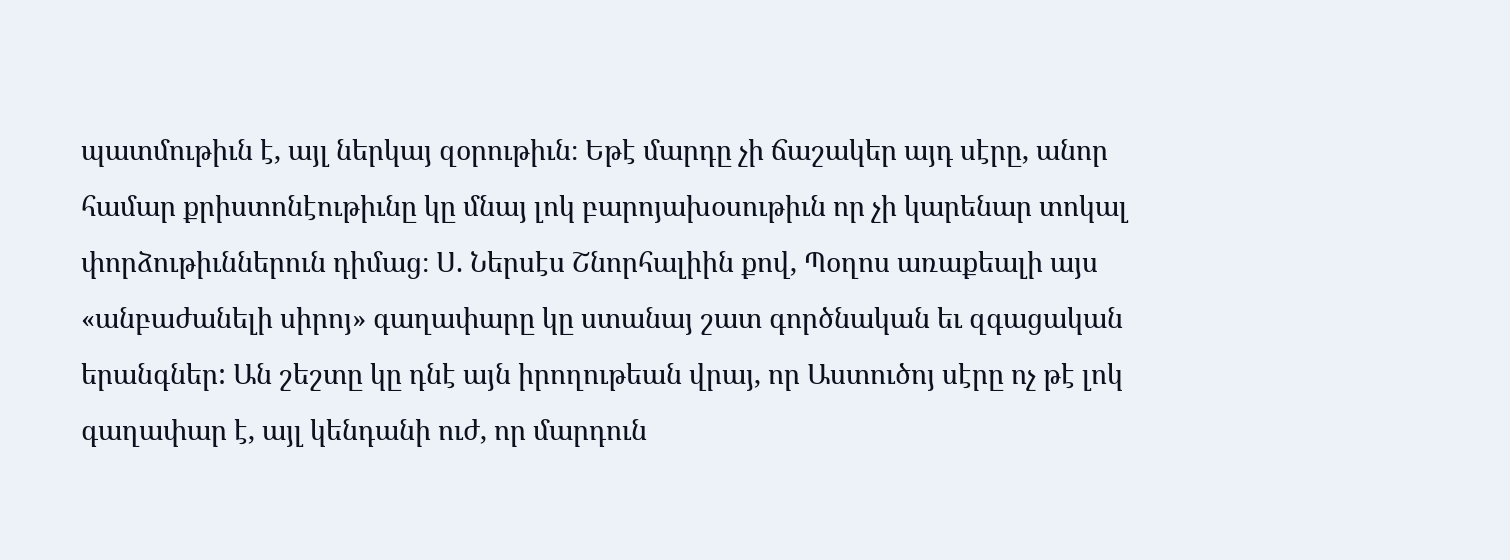պատմութիւն է, այլ ներկայ զօրութիւն։ Եթէ մարդը չի ճաշակեր այդ սէրը, անոր համար քրիստոնէութիւնը կը մնայ լոկ բարոյախօսութիւն որ չի կարենար տոկալ փորձութիւններուն դիմաց։ Ս. Ներսէս Շնորհալիին քով, Պօղոս առաքեալի այս «անբաժանելի սիրոյ» գաղափարը կը ստանայ շատ գործնական եւ զգացական երանգներ: Ան շեշտը կը դնէ այն իրողութեան վրայ, որ Աստուծոյ սէրը ոչ թէ լոկ գաղափար է, այլ կենդանի ուժ, որ մարդուն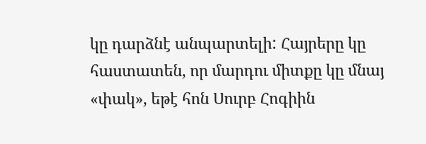կը դարձնէ անպարտելի: Հայրերը կը հաստատեն, որ մարդու միտքը կը մնայ «փակ», եթէ հոն Սուրբ Հոգիին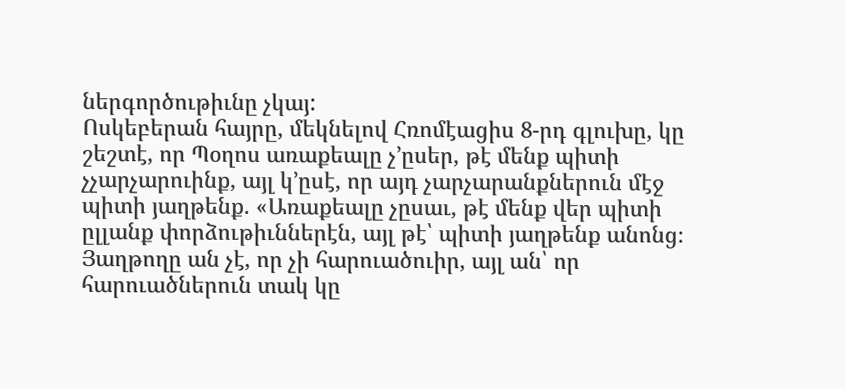ներգործութիւնը չկայ:
Ոսկեբերան հայրը, մեկնելով Հռոմէացիս 8-րդ գլուխը, կը շեշտէ, որ Պօղոս առաքեալը չ՚ըսեր, թէ մենք պիտի չչարչարուինք, այլ կ՚ըսէ, որ այդ չարչարանքներուն մէջ պիտի յաղթենք. «Առաքեալը չըսաւ, թէ մենք վեր պիտի ըլլանք փորձութիւններէն, այլ թէ՝ պիտի յաղթենք անոնց։ Յաղթողը ան չէ, որ չի հարուածուիր, այլ ան՝ որ հարուածներուն տակ կը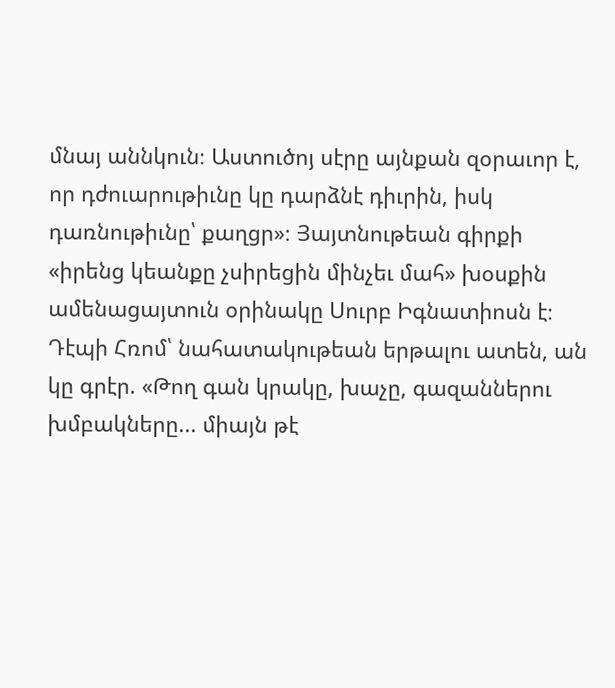մնայ աննկուն։ Աստուծոյ սէրը այնքան զօրաւոր է, որ դժուարութիւնը կը դարձնէ դիւրին, իսկ դառնութիւնը՝ քաղցր»։ Յայտնութեան գիրքի «իրենց կեանքը չսիրեցին մինչեւ մահ» խօսքին ամենացայտուն օրինակը Սուրբ Իգնատիոսն է։ Դէպի Հռոմ՝ նահատակութեան երթալու ատեն, ան կը գրէր. «Թող գան կրակը, խաչը, գազաններու խմբակները... միայն թէ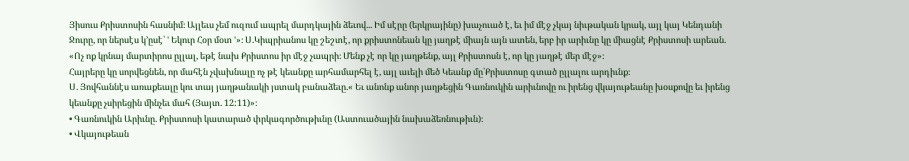Յիսուս Քրիստոսին հասնիմ։ Այլեւս չեմ ուզում ապրել մարդկային ձեւով... Իմ սէրը (երկրայինը) խաչուած է, եւ իմ մէջ չկայ նիւթական կրակ, այլ կայ Կենդանի Ջուրը, որ ներսէս կ՚ըսէ՝ ' Եկուր Հօր մօտ '»։ Ս.Կիպրիանոս կը շեշտէ, որ քրիստոնեան կը յաղթէ միայն այն ատեն, երբ իր արիւնը կը միացնէ Քրիստոսի արեան. «Ոչ ոք կրնայ մարտիրոս ըլլալ, եթէ նախ Քրիստոս իր մէջ չապրի։ Մենք չէ որ կը յաղթենք, այլ Քրիստոսն է, որ կը յաղթէ մեր մէջ»։
Հայրերը կը սորվեցնեն, որ մահէն չվախնալը ոչ թէ կեանքը արհամարհել է, այլ աւելի մեծ Կեանք մը՝Քրիստոսը գտած ըլլալու արդիւնք։
Ս. Յովհաննէս առաքեալը կու տայ յաղթանակի յստակ բանաձեւը.« Եւ անոնք անոր յաղթեցին Գառնուկին արիւնովը ու իրենց վկայութեանը խօսքովը եւ իրենց կեանքը չսիրեցին մինչեւ մահ (Յայտ. 12:11)»։
• Գառնուկին Արիւնը. Քրիստոսի կատարած փրկագործութիւնը (Աստուածային նախաձեռնութիւն)։
• Վկայութեան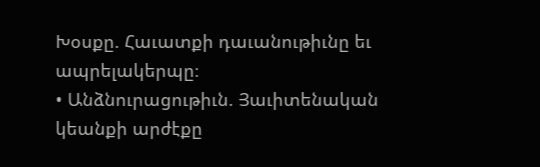Խօսքը. Հաւատքի դաւանութիւնը եւ ապրելակերպը։
• Անձնուրացութիւն. Յաւիտենական կեանքի արժէքը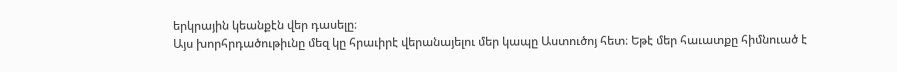երկրային կեանքէն վեր դասելը։
Այս խորհրդածութիւնը մեզ կը հրաւիրէ վերանայելու մեր կապը Աստուծոյ հետ։ Եթէ մեր հաւատքը հիմնուած է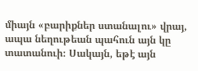միայն «բարիքներ ստանալու» վրայ, ապա նեղութեան պահուն այն կը տատանուի։ Սակայն, եթէ այն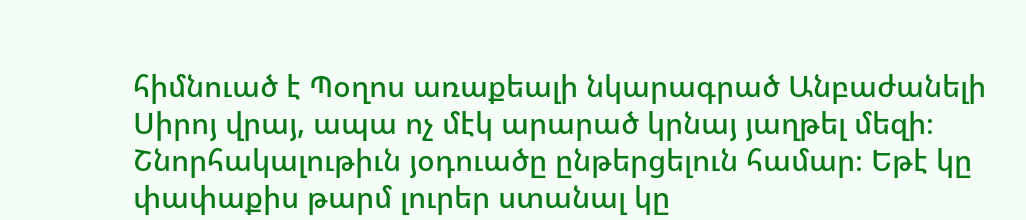հիմնուած է Պօղոս առաքեալի նկարագրած Անբաժանելի Սիրոյ վրայ, ապա ոչ մէկ արարած կրնայ յաղթել մեզի։
Շնորհակալութիւն յօդուածը ընթերցելուն համար։ Եթէ կը փափաքիս թարմ լուրեր ստանալ կը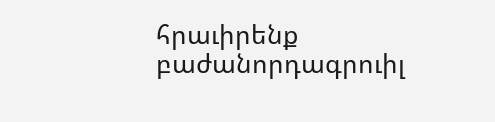հրաւիրենք բաժանորդագրուիլ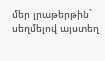մեր լրաթերթին` սեղմելով այստեղ